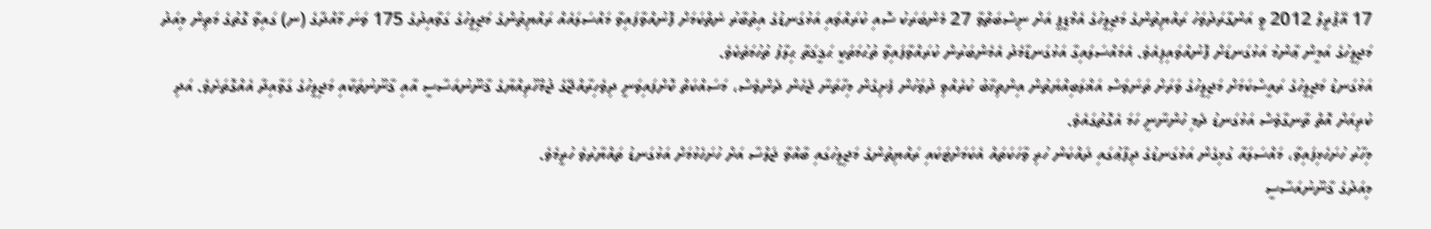17 އޭޕްރީލް 2012 ވީ އަންގާރަދުވަހު ރައްޔިތުންގެ މަޖިލީހުގެ އެމްޑީޕީ އަށް ނިސްބަތްވާ 27 މެންބަރަކު ސޮއި ކުރައްވައި އަޅުގަނޑުގެ އިތުބާރު ނެތްކަމަށް ފޮނުއްވާފައިވާ މައްސަލައެއް ރައްޔިތުންގެ މަޖިލީހުގެ ގަވާއިދުގެ 175 ވަނަ މާއްދާގެ (ނ) ގައިވާ ގޮތުގެ މަތިން މިއަދު މަޖިލީހުގެ އަމީން ޢާންމު އަޅުގަނޑަށް ފޮނުއްވައިފިއެވެ. އެމައްސަލައިގާ އަޅުގަނޑާމެދު އެމެންބަރުން ކުރައްވާފައިވާ ތުޙުމަތަކީ ޙަޤީޤަތާ ޙިލާފު ތުހުމަތެކެވެ.
އަޅުގަނޑު މަޖިލީހުގެ ރައީސްކަމަށް މަޖިލީހުގެ ވަރަށް ތަނަވަސް އަޣްލަބިއްޔަތުން އިންތިޚާބު ކުރެއްވި ދުވަހުން ފެށިގެން މިހާތަނާ ޖެހެން ދެންވެސް، މަސައްކަތް ކޮށްފައިވަނީ ދިވެހިރާއްޖޭގެ ޖުމްހޫރިއްޔާގެ ޤާނޫނުއަސާސީ އާއި ޤާނޫނުތަކާއި މަޖިލީހުގެ ގަވާއިދާ އެއްގޮތަށެވެ. އަދި ކުރިއަށް އޮތް ތާނގާވެސް އަޅުގަނޑު ދެމި ހުންނާނީ ހަމަ އެގޮތުގައެވެ.
މިހާރު ހުށަހެޅިފައިވާ، މައްސަލައާ ގުޅިގެން އަޅުގަނޑުގެ ދިފާޢުގައި ދައްކަން ހުރި ވާހަކަތައް އެކަމަށްޓަކައި ރައްޔިތުންގެ މަޖިލީހުގައި ބާއްވާ ޖަލްސާ އަށް ހުށަހެޅުމަށް އަޅުގަނޑު ތައްޔާރުވެ ހުރީމެވެ.
މިއަދުގެ ޤާނޫނުއަސާސީ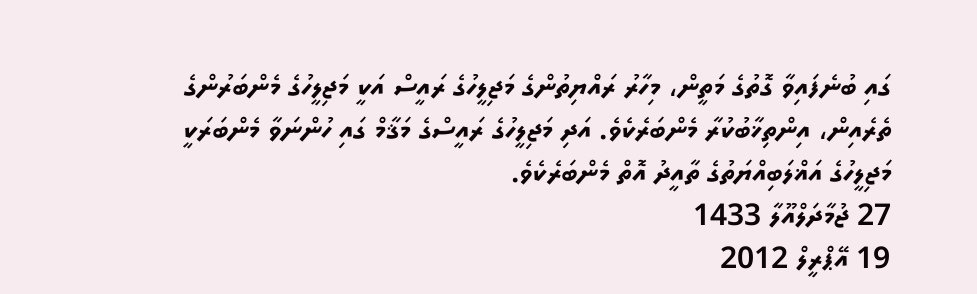ގައި ބުނެފައިވާ ގޮތުގެ މަތީން، މިހާރު ރައްޔިތުންގެ މަޖިލީހުގެ ރައީސް އަކީ މަޖިލީހުގެ މެންބަރުންގެ ތެރެއިން، އިންތިޚާބުކުރާ މެންބަރެކެވެ. އަދި މަޖިލީހުގެ ރައީސްގެ މަޤާމް ގައި ހުންނަވާ މެންބަރަކީ މަޖިލީހުގެ އަޣްލަބިއްޔަތުގެ ތާއީދު އޮތް މެންބަރެކެވެ.
27 ޖުމާދަލްއޫލާ 1433
19 އޭޕްރީލް 2012